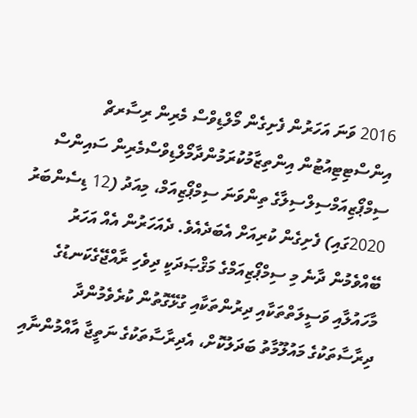2016 ވަނަ އަހަރުން ފެށިގެން މޯލްޑިވްސް މެރިން ރިސާރޗް އިންސްޓިޓިއުޓުން އިންތިޒާމުކުރަމުންދާމޯލްޑިވްސްމެރިން ސައިންސް ސިމްޕޯޒިއަމްސިލްސިލާގެ ތިންވަނަ ސިމްޕޯޒިއަމް، މިއަދު (12 ޑިސެންބަރު 2020ގައި) ފެށިގެން ކުރިއަށް އެބަދެއެވެ. ދެއަހަރުން އެއް އަހަރު ބޭއްވެމުން ދާނެ މި ސިމްޕޯޒިއަމްގެ މަޤްޞަދަކީ ދިވެހި ރާއްޖޭގެކަނޑުގެ މާހައުލާއި ވަސީލަތްތަކާއި ދިރުންތަކާއި ގުޅޭގޮތުން ކުރެވެމުންދާ ދިރާސާތަކުގެ މައުލޫމާތު ބަދަލުކޮށް، އެދިރާސާތަކުގެ ނަތީޖާ އާއްމުންނާއި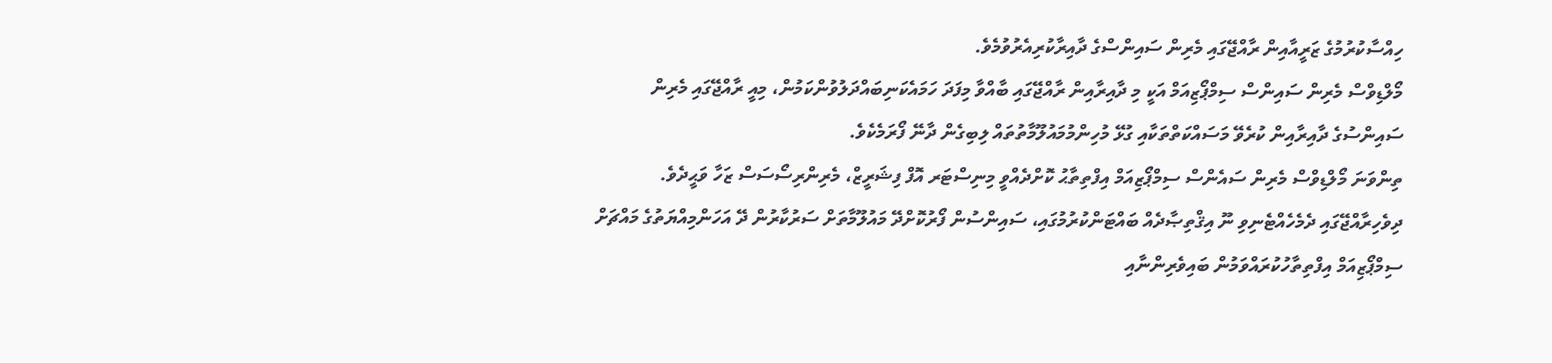ހިއްސާކުރުމުގެ ޒަރީއާއިން ރާއްޖޭގައި މެރިން ސައިންސްގެ ދާއިރާކުރިއެރުވުމެވެ.
މޯލްޑިވްސް މެރިން ސައިންސް ސިމްޕޯޒިއަމް އަކީ މި ދާއިރާއިން ރާއްޖޭގައި ބާއްވާ މިފަދަ ހަމައެކަނިބައްދަލުވުންކަމުން، މިއީ ރާއްޖޭގައި މެރިން ސައިންސުގެ ދާއިރާއިން ކުރެވޭ މަސައްކަތްތަކާއި ގުޅޭ މުހިންމުމައުލޫމާތުތައް ލިބިގެން ދާނޭ ފޯރަމެކެވެ.
ތިންވަނަ މޯލްޑިވްސް މެރިން ސައެންސް ސިމްޕޯޒިއަމް އިފްތިތާޙު ކޮށްދެއްވީ މިނިސްޓަރ އޮފް ފިޝަރީޒް، މެރިންރިސޯސަސް ޒަހާ ވަޙީދެވެ. ދިވެހިރާއްޖޭގައި ދެމެހެއްޓެނިވި ނޫ އިޤްތިޞާދެއް ބައްޓަންކުރުމުގައި، ސައިންސުން ފޯރުކޮށްދޭ މައުލޫމާތަށް ސަރުކާރުން ދޭ އަހަންމިއްޔަތުގެ މައްޗަށް ސިމްޕޯޒިއަމް އިފްތިތާހުކުރައްވަމުން ބައިވެރިންނާއި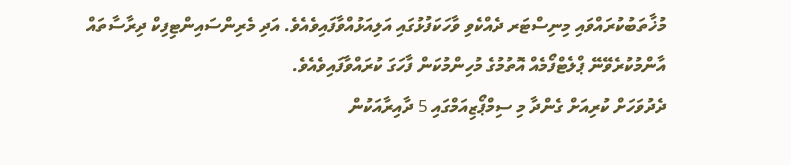މުޚާތަބުކުރައްވައި މިނިސްޓަރ ދެއްކެވި ވާހަކަފުޅުގައި އަލިއަޅުއްވާފައިވެއެވެ. އަދި މެރިންސައިންޓިފިކް ދިރާސާތައް އާންމުކުރެވޭނޭ ޕްލެޓްފޯމެއް އޮތުމުގެ މުހިންމުކަން ފާހަގަ ކުރައްވާފައިވެއެވެ.
ދެދުވަހަށް ކުރިއަށް ގެންދާ މި ސިމްޕޯޒިއަމްގައި 5 ދާއިރާއަކުން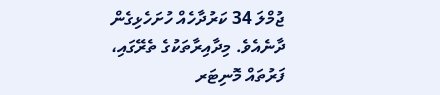ޖުމްލަ 34 ކަރުދާހެއް ހުށަހެޅިގެން ދާނެއެވެ. މިދާއިރާތަކުގެ ތެރޭގައި، ފަރުތައް މޮނިޓަރ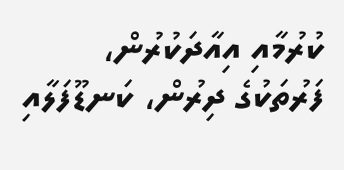ކުރުމާއި އިއާދަކުރުން، ފަރުތަކުގެ ދިރުން، ކަނޑޫފަލާއި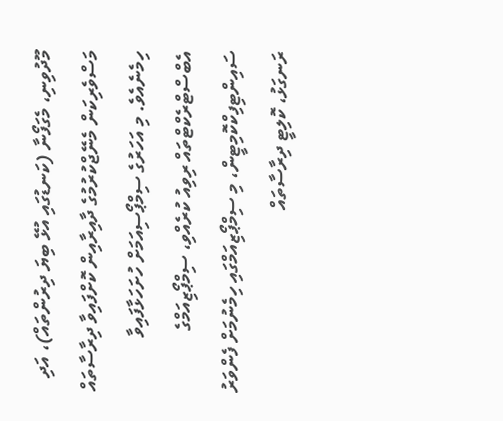މޫދުވިނި، މެގަފޯނާ (ކަނޑުގައި އުޅޭ ބިޔަ ދިރުންތައް)، އަދި މަސްވެރިކަން މެނޭޖްކުރުމުގެ ދާއިރާއިން ކޮށްފައިވާ ދިރާސާތައް ހިމެނެއެވެ. މި އަހަރުގެ ސިމްޕޯސިއަމަށް ހުށަހަޅާފައިވާ އެބްސްޓްރެކްޓްތައް ރިވިއު ކުރެއްވި، ސިމްޕޯޒިއަމްގެ ސައިންޓިފިކްކޮމިޓީން، މި ސިމްޕޯޒިއަމްގައި ހިމެނުމަށް ފެންވަރު ރަނގަޅު، ކޮލިޓީ ދިރާސާތައް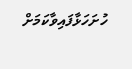ހުށަހަޅާފައިވާކަމަށް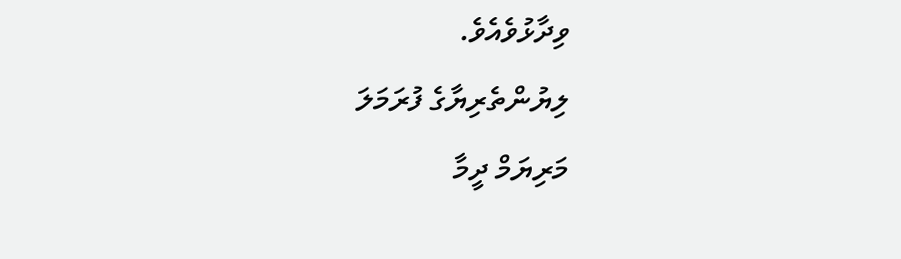ވިދާޅުވެއެވެ.
ލިޔުންތެރިޔާގެ ފުރަމަލަ
މަރިޔަމް ދީމާ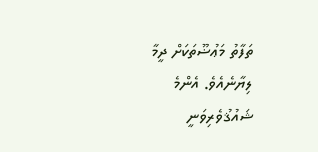ތަފާތު މަޢުޟޫތަކަށް ދީމާ ލިޔާނެއެވެ. އެންމެ ޝައުޤުވެރިވަނީ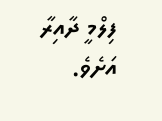ފިލްމީ ދާއިރާ އަށެވެ.